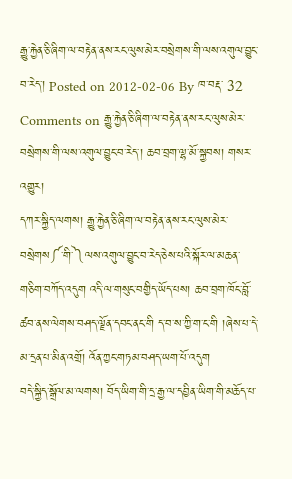རྒྱུ་རྐྱེན་ཅི་ཞིག་ལ་བརྟེན་ནས་རང་ལུས་མེར་བསྲེགས་གི་ལས་འགུལ་བྱུང་བ་རེད་། Posted on 2012-02-06 By ཁ་བརྡ་ 32 Comments on རྒྱུ་རྐྱེན་ཅི་ཞིག་ལ་བརྟེན་ནས་རང་ལུས་མེར་བསྲེགས་གི་ལས་འགུལ་བྱུང་བ་རེད་། ཆབ་བྲག་ལྷ་མོ་སྐྱབས། གསར་འགྱུར།
དཀར་སྐྱིད་ལགས། རྒྱུ་རྐྱེན་ཅི་ཞིག་ལ་བརྟེན་ནས་རང་ལུས་མེར་བསྲེགས༼་གི་༽ལས་འགུལ་བྱུང་བ་རེད་ཅེས་པའི་སྐོར་ལ་མཆན་གཅིག་བཀོད་འདུག འདི་ལ་གསུང་བགྱིད་ཡོད་པས། ཆབ་བྲག་ཁོང་བློ་ཚབ་ནས་ལེགས་བཤད་ལྗོན་དབང་ནང་གི ད་བ་ས་ཀྱི་ག་ང་གི །ཞེས་པ་དེ་མ་དྲན་པ་མིན་འགྲོ། འོན་ཀྱང་གཏམ་བཤད་ཡག་པོ་འདུག
བདེ་སྐྱིད་སྒྲོལ་མ་ལགས། བོད་ཡིག་གི་དྲ་རྒྱ་ལ་དབྱིན་ཡིག་གི་མཆོད་པ་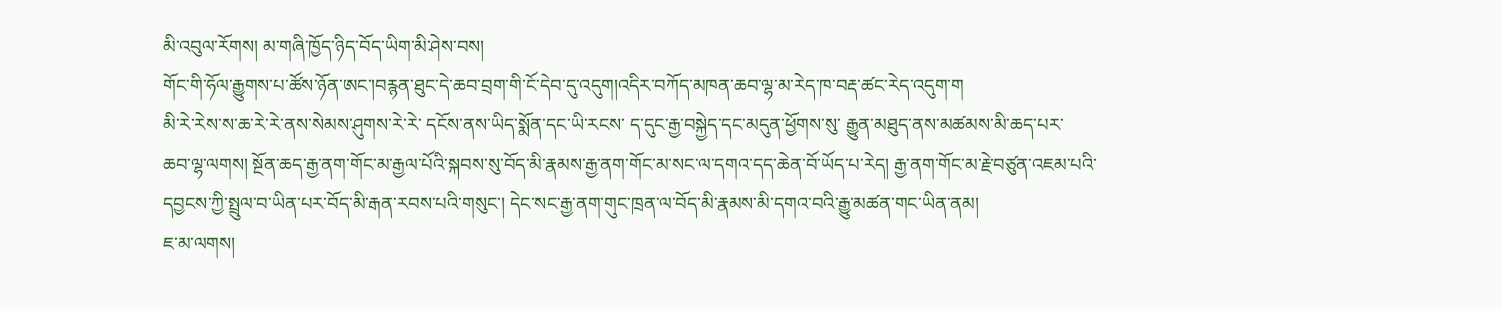མི་འབུལ་རོགས། མ་གཞི་ཁྱོད་ཉིད་བོད་ཡིག་མི་ཤེས་བས།
གོང་གི་ཧོལ་རྒྱུགས་པ་ཚོས་ཉོན་ཨང་།བརྙན་ཐུང་དེ་ཆབ་བྲག་གི་ངོ་དེབ་དུ་འདུག།འདིར་བཀོད་མཁན་ཆབ་ལྷ་མ་རེད་ཁ་བརྡ་ཚང་རེད་འདུག་ག
མི་རེ་རེས་ས་ཆ་རེ་རེ་ནས་སེམས་ཤུགས་རེ་རེ་ དངོས་ནས་ཡིད་སྨོན་དང་ཡི་རངས་ ད་དུང་རྒྱ་བསྐྱེད་དང་མདུན་ཕྱོགས་སུ་ རྒྱུན་མཐུད་ནས་མཚམས་མི་ཆད་པར་
ཆབ་ལྷ་ལགས། སྔོན་ཆད་རྒྱ་ནག་གོང་མ་རྒྱལ་པོའི་སྐབས་སུ་བོད་མི་རྣམས་རྒྱ་ནག་གོང་མ་སང་ལ་དགའ་དད་ཆེན་བོ་ཡོད་པ་རེད། རྒྱ་ནག་གོང་མ་རྗེ་བཙུན་འཇམ་པའི་དབྱངས་ཀྱི་སྤྲུལ་བ་ཡིན་པར་བོད་མི་རྒན་རབས་པའི་གསུང་། དེང་སང་རྒྱ་ནག་གུང་ཁྲན་ལ་བོད་མི་རྣམས་མི་དགའ་བའི་རྒྱུ་མཚན་གང་ཡིན་ནམ།
ཇ་མ་ལགས།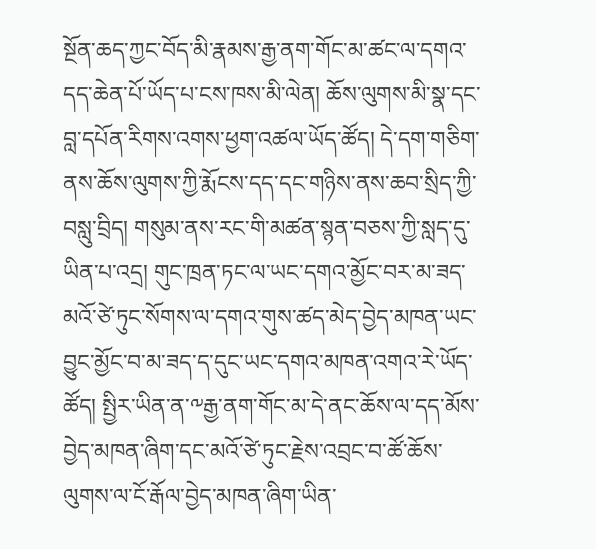སྔོན་ཆད་ཀྱང་བོད་མི་རྣམས་རྒྱ་ནག་གོང་མ་ཚང་ལ་དགའ་དད་ཆེན་པོ་ཡོད་པ་ངས་ཁས་མི་ལེན། ཆོས་ལུགས་མི་སྣ་དང་བླ་དཔོན་རིགས་འགས་ཕྱག་འཚལ་ཡོད་ཚོད། དེ་དག་གཅིག་ནས་ཆོས་ལུགས་ཀྱི་རྨོངས་དད་དང་གཉིས་ནས་ཆབ་སྲིད་ཀྱི་བསླུ་བྲིད། གསུམ་ནས་རང་གི་མཚན་སྙན་བཅས་ཀྱི་སླད་དུ་ཡིན་པ་འདྲ། གུང་ཁྲན་ཏང་ལ་ཡང་དགའ་མྱོང་བར་མ་ཟད་མའོ་ཙེ་ཏུང་སོགས་ལ་དགའ་གུས་ཚད་མེད་བྱེད་མཁན་ཡང་བྱུང་མྱོང་བ་མ་ཟད་ད་དུང་ཡང་དགའ་མཁན་འགའ་རེ་ཡོད་ཚོད། སྤྱིར་ཡིན་ན་༸རྒྱ་ནག་གོང་མ་དེ་ནང་ཆོས་ལ་དད་མོས་བྱེད་མཁན་ཞིག་དང་མའོ་ཙེ་ཏུང་རྗེས་འབྲང་བ་ཚོ་ཆོས་ལུགས་ལ་ངོ་རྒོལ་བྱེད་མཁན་ཞིག་ཡིན་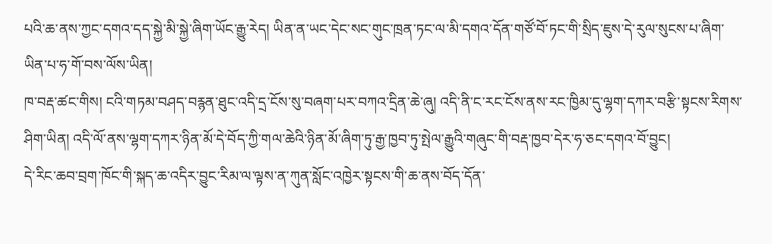པའི་ཆ་ནས་ཀྱང་དགའ་དད་སྐྱེ་མི་སྐྱེ་ཞིག་ཡོང་རྒྱུ་རེད། ཡིན་ན་ཡང་དེང་སང་གུང་ཁྲན་ཏང་ལ་མི་དགའ་དོན་གཙོ་བོ་ཏང་གི་སྲིད་ཇུས་དེ་རུལ་སུངས་པ་ཞིག་ཡིན་པ་ཧ་གོ་བས་ལོས་ཡིན།
ཁ་བརྡ་ཚང་གིས། ངའི་གཏམ་བཤད་བརྙན་ཐུང་འདི་དྲ་ངོས་སུ་བཞག་པར་བཀའ་དྲིན་ཆེ་ཞུ། འདི་ནི་ང་རང་ངོས་ནས་རང་ཁྱིམ་དུ་ལྷག་དཀར་བརྩི་སྟངས་རིགས་ཤིག་ཡིན། འདི་ལོ་ནས་ལྷག་དཀར་ཉིན་མོ་དེ་བོད་ཀྱི་གལ་ཆེའི་ཉིན་མོ་ཞིག་ཏུ་རྒྱ་ཁྱབ་ཏུ་སྤེལ་རྒྱུའི་གཞུང་གི་བརྡ་ཁྱབ་དེར་ཧ་ཅང་དགའ་བོ་བྱུང།
དེ་རིང་ཆབ་བྲག་ཁོང་གི་སྐད་ཆ་འདིར་བྱུང་རིམ་ལ་ལྟས་ན་ཀུན་སློང་འཁྱེར་སྟངས་གི་ཆ་ནས་བོད་དོན་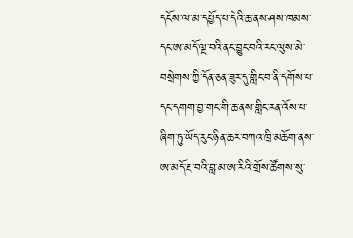དངོས་ལ་མ་དཔྱོད་པ་དེའི་ཆ་ནས་ཤས་ཁམས་དང་ཨ་མདོ་ལྔ་བའི་ནང་བྱུང་བའི་རང་ལུས་མེ་བསྲེགས་ཀྱི་དོན་ཅན་ཟུར་དུ་གླིང་བ་ནི་དགོས་པ་དང་དགག་བྱ་གང་གི་ཆ་ནས་གླིང་རན་འོས་པ་ཞིག་ཏུ་ཡོད་རུང་ཉིན་ཆར་བཀའ་ཁྲི་མཆོག་ནས་ཨ་མདོ་རྔ་བའི་བླ་མ་ཨ་རིའི་གྲོས་ཚོགས་སུ་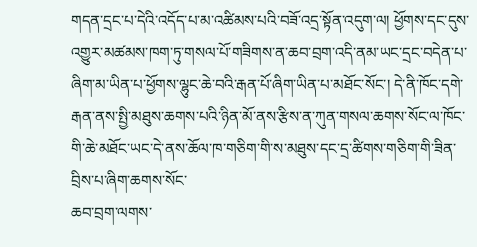གདན་དྲང་པ་དེའི་འདོད་པ་མ་འཚིམས་པའི་བཟོ་འདྲ་སྟོན་འདུག་ལ། ཕྱོགས་དང་དུས་འགྱུར་མཚམས་ཁག་ཏུ་གསལ་པོ་གཟིགས་ན་ཆབ་བྲག་འདི་ནམ་ཡང་དྲང་བདེན་པ་ཞིག་མ་ཡིན་པ་ཕྱོགས་ལྷུང་ཆེ་བའི་རྒན་པོ་ཞིག་ཡིན་པ་མཐོང་སོང་། དེ་ནི་ཁོང་དགེ་རྒན་ནས་སྤྱི་མཐུས་ཆགས་པའི་ཉིན་མོ་ནས་རྩིས་ན་ཀུན་གསལ་ཆགས་སོང་ལ་ཁོང་གི་ཆེ་མཐོང་ཡང་དེ་ནས་ཆོལ་ཁ་གཅིག་གི་ས་མཐུས་དང་དྲ་ཚིགས་གཅིག་གི་ཟིན་བྲིས་པ་ཞིག་ཆགས་སོང་
ཆབ་བྲག་ལགས་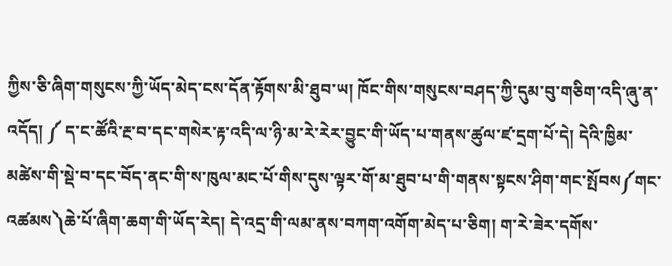ཀྱིས་ཅི་ཞིག་གསུངས་ཀྱི་ཡོད་མེད་ངས་དོན་རྟོགས་མི་ཐུབ་ཡ། ཁོང་གིས་གསུངས་བཤད་ཀྱི་དུམ་བུ་གཅིག་འདི་ཞུ་ན་འདོད། ༼ ད་ང་ཚོའི་རྔ་བ་དང་གསེར་རྟ་འདི་ལ་ཉི་མ་རེ་རེར་བྱུང་གི་ཡོད་པ་གནས་ཚུལ་ཛ་དྲག་པོ་དེ། དེའི་ཁྱིམ་མཚེས་གི་སྡེ་བ་དང་བོད་ནང་གི་ས་ཁུལ་མང་པོ་གིས་དུས་ལྟར་གོ་མ་ཐུབ་པ་གི་གནས་སྟངས་ཤིག་གང་སྤོབས༼གང་འཚམས༽ཆེ་པོ་ཞིག་ཆག་གི་ཡོད་རེད། དེ་འདྲ་གི་ལམ་ནས་བཀག་འགོག་མེད་པ་ཅིག། ག་རེ་ཟེར་དགོས་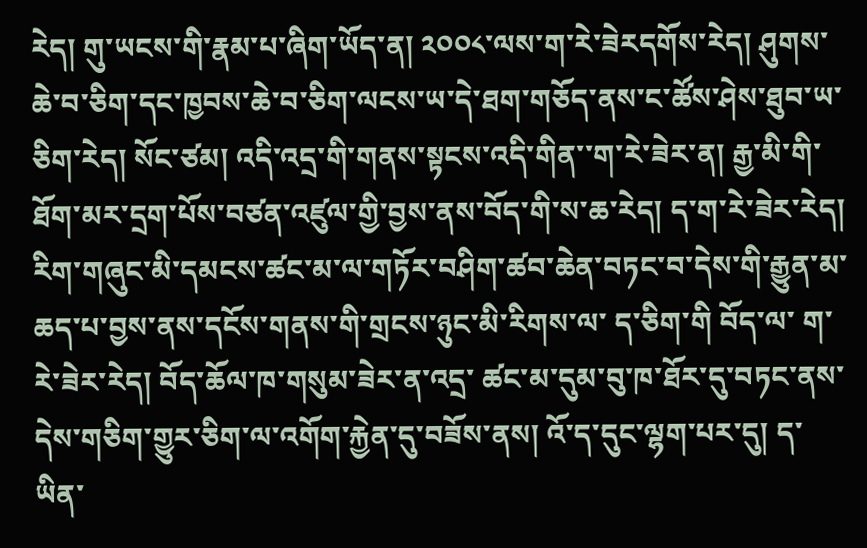རེད། གུ་ཡངས་གི་རྣམ་པ་ཞིག་ཡོད་ན། ༢༠༠༨་ལས་ག་རེ་ཟེརདགོས་རེད། ཤུགས་ཆེ་བ་ཅིག་དང་ཁྱབས་ཆེ་བ་ཅིག་ལངས་ཡ་དེ་ཐག་གཅོད་ནས་ང་ཚོས་ཤེས་ཐུབ་ཡ་ཅིག་རེད། སོང་ཙམ། འདི་འདྲ་གི་གནས་སྟངས་འདི་གིན་་ག་རེ་ཟེར་ན། རྒྱ་མི་གི་ཐོག་མར་དྲག་པོས་བཙན་འཛུལ་གྱི་བྱས་ནས་བོད་གི་ས་ཆ་རེད། ད་ག་རེ་ཟེར་རེད། རིག་གཞུང་མི་དམངས་ཚང་མ་ལ་གཏོར་བཤིག་ཚབ་ཆེན་བཏང་བ་དེས་གི་རྒྱུན་མ་ཆད་པ་བྱས་ནས་དངོས་གནས་གི་གྲངས་ཉུང་མི་རིགས་ལ་ ད་ཅིག་གི བོད་ལ་ ག་རེ་ཟེར་རེད། བོད་ཆོལ་ཁ་གསུམ་ཟེར་ན་འདྲ་ ཚང་མ་དུམ་བུ་ཁ་ཐོར་དུ་བཏང་ནས་དེས་གཅིག་གྱུར་ཅིག་ལ་འགོག་རྐྱེན་དུ་བཟོས་ནས། འོ་ད་དུང་ལྷག་པར་དུ། ད་ཡིན་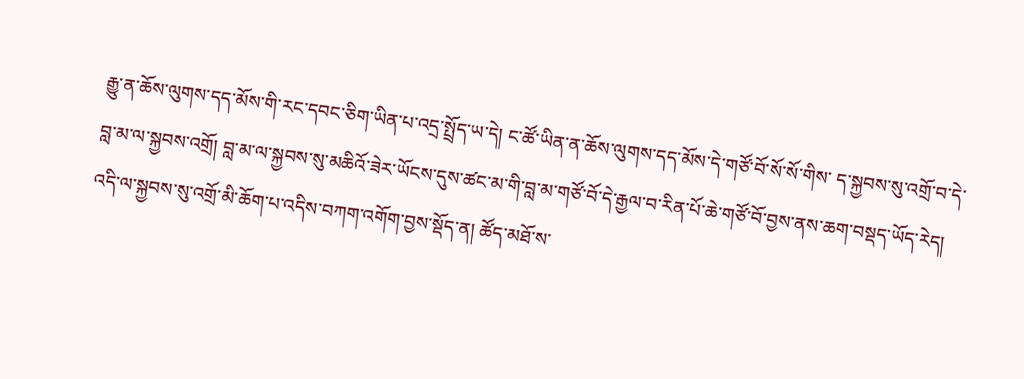རྒྱུ་ན་ཆོས་ལུགས་དད་མོས་གི་རང་དབང་ཅིག་ཡིན་པ་འདྲ་སྤྲོད་ཡ་དེ། ང་ཚོ་ཡིན་ན་ཆོས་ལུགས་དད་མོས་དེ་གཙོ་བོ་སོ་སོ་གིས་ ད་སྐྱབས་སུ་འགྲོ་བ་དེ་བླ་མ་ལ་སྐྱབས་འགྲོ། བླ་མ་ལ་སྐྱབས་སུ་མཆིའོ་ཟེར་ཡོངས་དུས་ཚང་མ་གི་བླ་མ་གཙོ་བོ་དེ་རྒྱལ་བ་རིན་པོ་ཆེ་གཙོ་བོ་བྱས་ནས་ཆག་བསྡད་ཡོད་རེད། འདི་ལ་སྐྱབས་སུ་འགྲོ་མི་ཆོག་པ་འདིས་བཀག་འགོག་བྱས་སྡོད་ན། ཚོད་མཐོ་ས་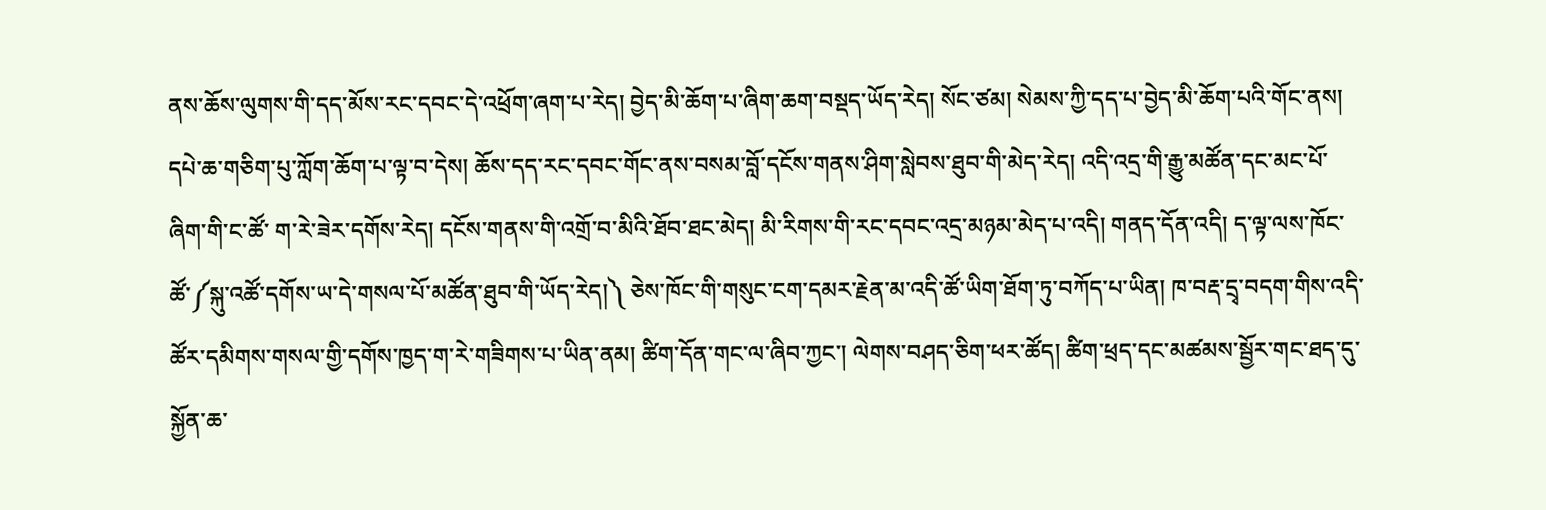ནས་ཆོས་ལུགས་གི་དད་མོས་རང་དབང་དེ་འཕྲོག་ཞག་པ་རེད། བྱེད་མི་ཆོག་པ་ཞིག་ཆག་བསྡད་ཡོད་རེད། སོང་ཙམ། སེམས་ཀྱི་དད་པ་བྱེད་མི་ཆོག་པའི་གོང་ནས། དཔེ་ཆ་གཅིག་པུ་ཀློག་ཆོག་པ་ལྟ་བ་དེས། ཆོས་དད་རང་དབང་གོང་ནས་བསམ་བློ་དངོས་གནས་ཤིག་སླེབས་ཐུབ་གི་མེད་རེད། འདི་འདྲ་གི་རྒྱུ་མཚོན་དང་མང་པོ་ཞིག་གི་ང་ཚོ་ ག་རེ་ཟེར་དགོས་རེད། དངོས་གནས་གི་འགྲོ་བ་མིའི་ཐོབ་ཐང་མེད། མི་རིགས་གི་རང་དབང་འདྲ་མཉམ་མེད་པ་འདི། གནད་དོན་འདི། ད་ལྟ་ལས་ཁོང་ཚོ་༼སྐུ་འཚོ་དགོས་ཡ་དེ་གསལ་པོ་མཚོན་ཐུབ་གི་ཡོད་རེད།༽ ཅེས་ཁོང་གི་གསུང་ངག་དམར་རྗེན་མ་འདི་ཚོ་ཡིག་ཐོག་ཏུ་བཀོད་པ་ཡིན། ཁ་བརྡ་དྲྭ་བདག་གིས་འདི་ཚོར་དམིགས་གསལ་གྱི་དགོས་ཁྱད་ག་རེ་གཟིགས་པ་ཡིན་ནམ། ཚིག་དོན་གང་ལ་ཞིབ་ཀྱང་། ལེགས་བཤད་ཅིག་ཕར་ཚོད། ཚིག་ཕྲད་དང་མཚམས་སྦྱོར་གང་ཐད་དུ་སྐྱོན་ཆ་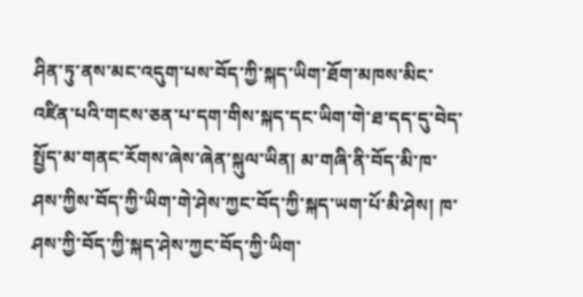ཤིན་ཏུ་ནས་མང་འདུག་པས་བོད་ཀྱི་སྐད་ཡིག་ཐོག་མཁས་མིང་འཛིན་པའི་གངས་ཅན་པ་དག་གིས་སྐད་དང་ཡིག་གེ་ཐ་དད་དུ་བེད་སྤྱོད་མ་གནང་རོགས་ཞེས་ཞེན་སྐུལ་ཡིན། མ་གཞི་ནི་བོད་མི་ཁ་ཤས་ཀྱིས་བོད་ཀྱི་ཡིག་གེ་ཤེས་ཀྱང་བོད་ཀྱི་སྐད་ཡག་པོ་མི་ཤེས། ཁ་ཤས་ཀྱི་བོད་ཀྱི་སྐད་ཤེས་ཀྱང་བོད་ཀྱི་ཡིག་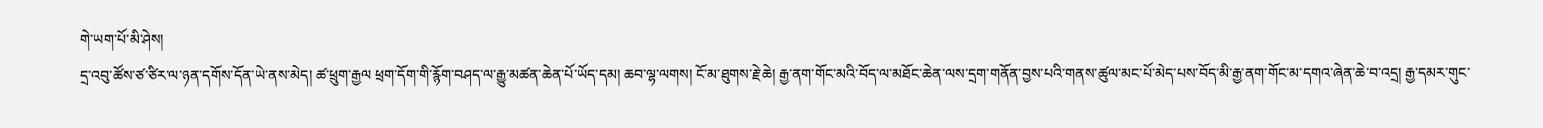གེ་ཡག་པོ་མི་ཤེས།
དྲ་འབུ་ཚོས་ཙ་ཙིར་ལ་ཉན་དགོས་དོན་ཡེ་ནས་མེད། ཚ་ཕྲུག་རྒྱལ ཕྲག་དོག་གི་རྙོག་བཤད་ལ་རྒྱུ་མཚན་ཆེན་པོ་ཡོད་དམ། ཆབ་ལྷ་ལགས། ངོ་མ་ཐུགས་རྗེ་ཆེ། རྒྱ་ནག་གོང་མའི་བོད་ལ་མཐོང་ཆེན་ལས་དྲག་གནོན་བྱས་པའི་གནས་ཚུལ་མང་པོ་མེད་པས་བོད་མི་རྒྱ་ནག་གོང་མ་དགའ་ཞེན་ཆེ་བ་འདྲ། རྒྱ་དམར་གུང་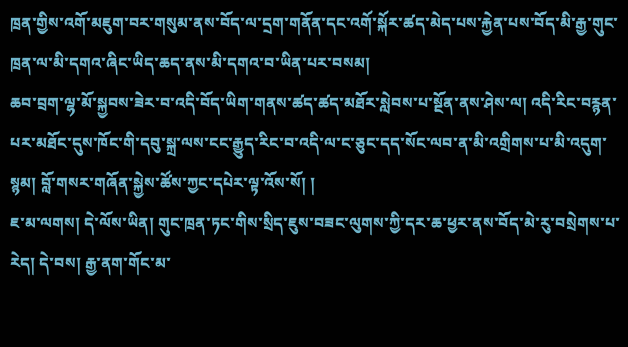ཁྲན་གྱིས་འགོ་མཇུག་བར་གསུམ་ནས་བོད་ལ་དྲག་གནོན་དང་འགོ་སྐོར་ཚད་མེད་པས་རྐྱེན་པས་བོད་མི་རྒྱ་གུང་ཁྲན་ལ་མི་དགའ་ཞིང་ཡིད་ཆད་ནས་མི་དགའ་བ་ཡིན་པར་བསམ།
ཆབ་བྲག་ལྷ་མོ་སྐྱབས་ཟེར་བ་འདི་བོད་ཡིག་གནས་ཚད་ཚད་མཐོར་སླེབས་པ་སྔོན་ནས་ཤེས་ལ། འདི་རིང་བརྙན་པར་མཐོང་དུས་ཁོང་གི་དབུ་སྐྲ་ལས་ངང་རྒྱུད་རིང་བ་འདི་ལ་ང་ཅུང་དད་སོང་ལབ་ན་མི་འགྲིགས་པ་མི་འདུག་སྙམ། བློ་གསར་གཞོན་སྐྱེས་ཚོས་ཀྱང་དཔེར་ལྟ་འོས་སོ། །
ཇ་མ་ལགས། དེ་ལོས་ཡིན། གུང་ཁྲན་ཏང་གིས་སྲིད་ཇུས་བཟང་ལུགས་ཀྱི་དར་ཆ་ཕྱར་ནས་བོད་མེ་རུ་བསྲེགས་པ་རེད། དེ་བས། རྒྱ་ནག་གོང་མ་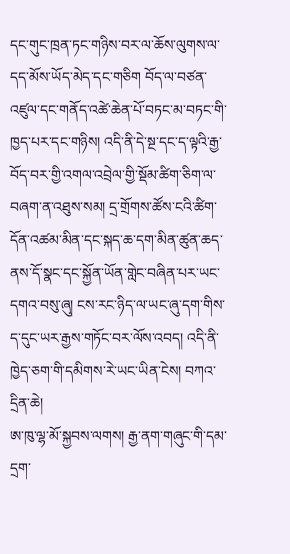དང་གུང་ཁྲན་ཏང་གཉིས་བར་ལ་ཆོས་ལུགས་ལ་དད་མོས་ཡོད་མེད་དང་གཅིག བོད་ལ་བཙན་འཛུལ་དང་གནོད་འཚེ་ཆེན་པོ་བཏང་མ་བཏང་གི་ཁྱད་པར་དང་གཉིས། འདི་ནི་དེ་སྔ་དང་ད་ལྟའི་རྒྱ་བོད་བར་གྱི་འགལ་འབྲེལ་གྱི་སྡོམ་ཚིག་ཅིག་ལ་བཞག་ན་འཐུས་སམ། དྲ་གྲོགས་ཚོས་ངའི་ཚིག་དོན་འཚམ་མིན་དང་སྐད་ཆ་དག་མིན་ཚུན་ཆད་ནས་དོ་སྣང་དང་སྐྱོན་ཡོན་གླེང་བཞིན་པར་ཡང་དགའ་བསུ་ཞུ། ངས་རང་ཉིད་ལ་ཡང་ཞུ་དག་གིས་ད་དུང་ཡར་རྒྱས་གཏོང་བར་ལོས་འབད། འདི་ནི་ཁྱེད་ཅག་གི་དམིགས་རེ་ཡང་ཡིན་ངེས། བཀའ་དྲིན་ཆེ།
ཨ་ཁུ་ལྷ་མོ་སྐྱབས་ལགས། རྒྱ་ནག་གཞུང་གི་དམ་དྲག་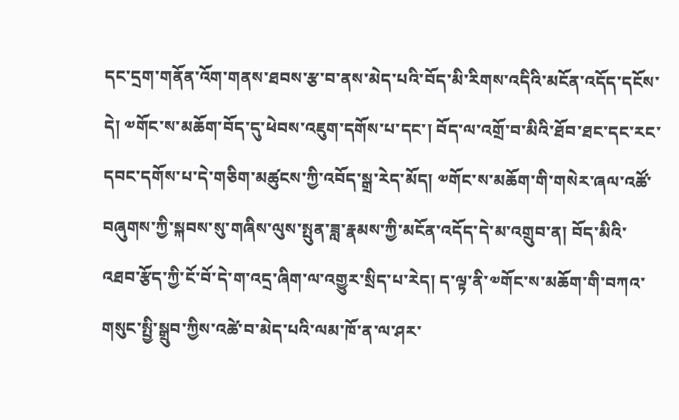དང་དྲག་གནོན་འོག་གནས་ཐབས་རྩ་བ་ནས་མེད་པའི་བོད་མི་རིགས་འདིའི་མངོན་འདོད་དངོས་དེ། ༧གོང་ས་མཆོག་བོད་དུ་ཕེབས་འཇུག་དགོས་པ་དང་། བོད་ལ་འགྲོ་བ་མིའི་ཐོབ་ཐང་དང་རང་དབང་དགོས་པ་དེ་གཅིག་མཚུངས་ཀྱི་འབོད་སྒྲ་རེད་མོད། ༧གོང་ས་མཆོག་གི་གསེར་ཞལ་འཚོ་བཞུགས་ཀྱི་སྐབས་སུ་གཞིས་ལུས་སྤུན་ཟླ་རྣམས་ཀྱི་མངོན་འདོད་དེ་མ་འགྲུབ་ན། བོད་མིའི་འཐབ་རྩོད་ཀྱི་ངོ་བོ་དེ་ག་འདྲ་ཞིག་ལ་འགྱུར་སྲིད་པ་རེད། ད་ལྟ་ནི་༧གོང་ས་མཆོག་གི་བཀའ་གསུང་སྤྱི་སྒྲུབ་ཀྱིས་འཚེ་བ་མེད་པའི་ལམ་ཁོ་ན་ལ་ཤར་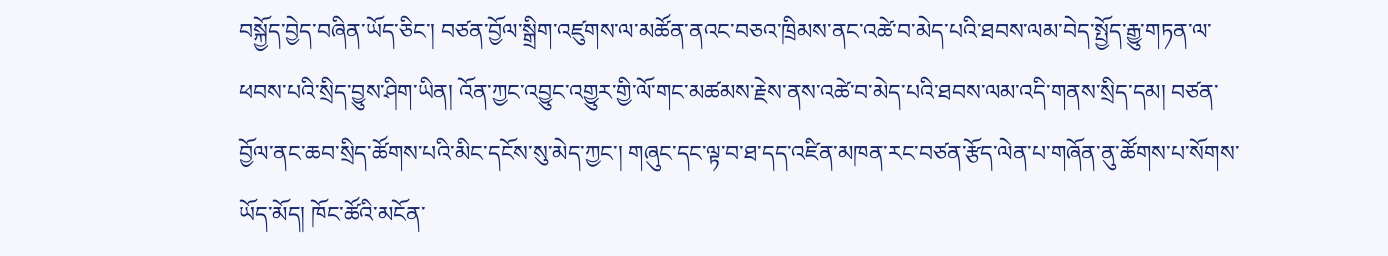བསྐྱོད་བྱེད་བཞིན་ཡོད་ཅིང་། བཙན་བྱོལ་སྒྲིག་འཛུགས་ལ་མཚོན་ནའང་བཅའ་ཁྲིམས་ནང་འཚེ་བ་མེད་པའི་ཐབས་ལམ་བེད་སྤྱོད་རྒྱུ་གཏན་ལ་ཕབས་པའི་སྲིད་བྱུས་ཤིག་ཡིན། འོན་ཀྱང་འབྱུང་འགྱུར་གྱི་ལོ་གང་མཚམས་རྗེས་ནས་འཚེ་བ་མེད་པའི་ཐབས་ལམ་འདི་གནས་སྲིད་དམ། བཙན་བྱོལ་ནང་ཆབ་སྲིད་ཚོགས་པའི་མིང་དངོས་སུ་མེད་ཀྱང་། གཞུང་དང་ལྟ་བ་ཐ་དད་འཛིན་མཁན་རང་བཙན་རྩོད་ལེན་པ་གཞོན་ནུ་ཚོགས་པ་སོགས་ཡོད་མོད། ཁོང་ཚོའི་མངོན་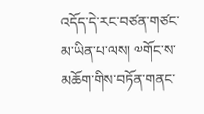འདོད་དེ་རང་བཙན་གཙང་མ་ཡིན་པ་ལས། ༧གོང་ས་མཆོག་གིས་བཏོན་གནང་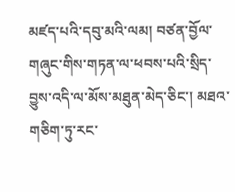མཛད་པའི་དབུ་མའི་ལམ། བཙན་བྱོལ་གཞུང་གིས་གཏན་ལ་ཕབས་པའི་སྲིད་བྱུས་འདི་ལ་མོས་མཐུན་མེད་ཅིང་། མཐའ་གཅིག་ཏུ་རང་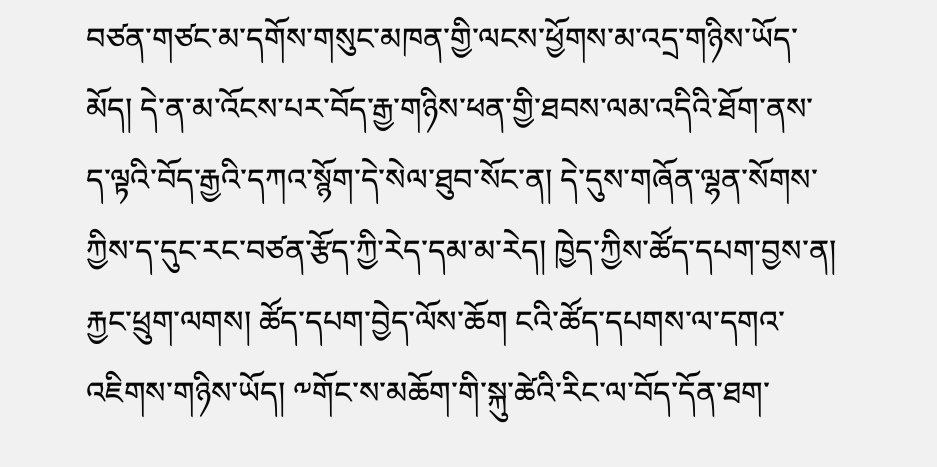བཙན་གཙང་མ་དགོས་གསུང་མཁན་གྱི་ལངས་ཕྱོགས་མ་འདྲ་གཉིས་ཡོད་མོད། དེ་ན་མ་འོངས་པར་བོད་རྒྱ་གཉིས་ཕན་གྱི་ཐབས་ལམ་འདིའི་ཐོག་ནས་ད་ལྟའི་བོད་རྒྱའི་དཀའ་སྙོག་དེ་སེལ་ཐུབ་སོང་ན། དེ་དུས་གཞོན་ལྷན་སོགས་ཀྱིས་ད་དུང་རང་བཙན་རྩོད་ཀྱི་རེད་དམ་མ་རེད། ཁྱེད་ཀྱིས་ཚོད་དཔག་བྱས་ན།
རྐྱང་ཕྲུག་ལགས། ཚོད་དཔག་བྱེད་ལོས་ཆོག ངའི་ཚོད་དཔགས་ལ་དགའ་འཇིགས་གཉིས་ཡོད། ༸གོང་ས་མཆོག་གི་སྐུ་ཚེའི་རིང་ལ་བོད་དོན་ཐག་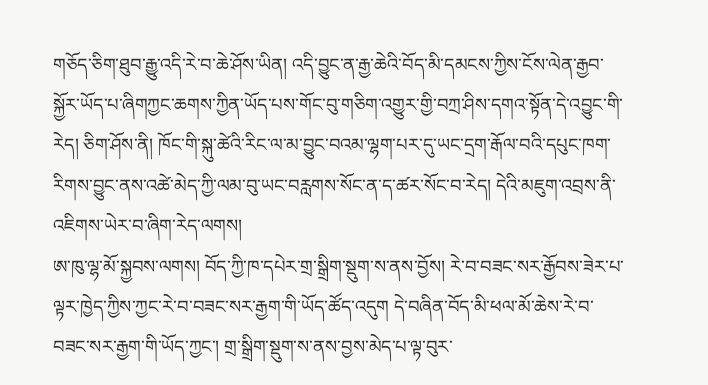གཅོད་ཅིག་ཐུབ་རྒྱུ་འདི་རེ་བ་ཆེ་ཤོས་ཡིན། འདི་བྱུང་ན་རྒྱ་ཆེའི་བོད་མི་དམངས་ཀྱིས་ངོས་ལེན་རྒྱབ་སྐྱོར་ཡོད་པ་ཞིགཀྱང་ཆགས་ཀྱིན་ཡོད་པས་གོང་བུ་གཅིག་འགྱུར་གྱི་བཀྲ་ཤིས་དགའ་སྟོན་དེ་འབྱུང་གི་རེད། ཅིག་ཤོས་ནི། ཁོང་གི་སྐུ་ཚེའི་རིང་ལ་མ་བྱུང་བའམ་ལྷག་པར་དུ་ཡང་དྲག་རྒོལ་བའི་དཔུང་ཁག་རིགས་བྱུང་ནས་འཚེ་མེད་ཀྱི་ལམ་བུ་ཡང་བརླགས་སོང་ན་ད་ཚར་སོང་བ་རེད། དེའི་མཇུག་འབྲས་ནི་འཇིགས་ཡེར་བ་ཞིག་རེད་ལགས།
ཨ་ཁུ་ལྷ་མོ་སྐྱབས་ལགས། བོད་ཀྱི་ཁ་དཔེར་གྲ་སྒྲིག་སྡུག་ས་ནས་བྱོས། རེ་བ་བཟང་སར་རྒྱོབས་ཟེར་པ་ལྟར་ཁྱེད་ཀྱིས་ཀྱང་རེ་བ་བཟང་སར་རྒྱག་གི་ཡོད་ཚོད་འདུག དེ་བཞིན་བོད་མི་ཕལ་མོ་ཆེས་རེ་བ་བཟང་སར་རྒྱག་གི་ཡོད་ཀྱང་། གྲ་སྒྲིག་སྡུག་ས་ནས་བྱས་མེད་པ་ལྟ་བུར་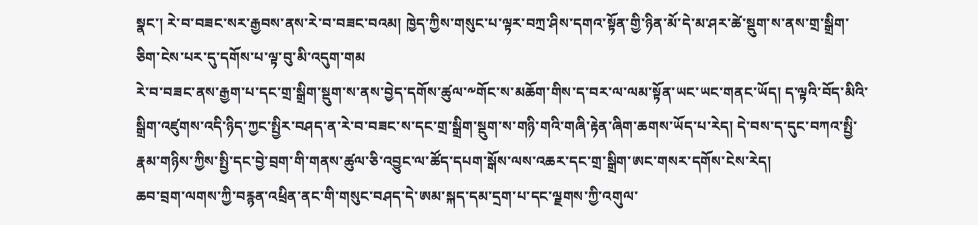སྣང་། རེ་བ་བཟང་སར་རྒྱབས་ནས་རེ་བ་བཟང་བའམ། ཁྱེད་ཀྱིས་གསུང་པ་ལྟར་བཀྲ་ཤིས་དགའ་སྟོན་གྱི་ཉིན་མོ་དེ་མ་ཤར་ཚེ་སྡུག་ས་ནས་གྲ་སྒྲིག་ཅིག་ངེས་པར་དུ་དགོས་པ་ལྟ་བུ་མི་འདུག་གམ
རེ་བ་བཟང་ནས་རྒྱག་པ་དང་གྲ་སྒྲིག་སྡུག་ས་ནས་བྱེད་དགོས་ཚུལ་༸གོང་ས་མཆོག་གིས་ད་བར་ལ་ལམ་སྟོན་ཡང་ཡང་གནང་ཡོད། ད་ལྟའི་བོད་མིའི་སྒྲིག་འཛུགས་འདི་ཉིད་ཀྱང་སྤྱིར་བཤད་ན་རེ་བ་བཟང་ས་དང་གྲ་སྒྲིག་སྡུག་ས་གཉི་གའི་གཞི་རྟེན་ཞིག་ཆགས་ཡོད་པ་རེད། དེ་བས་ད་དུང་བཀའ་སྤྱི་རྣམ་གཉིས་ཀྱིས་སྤྱི་དང་བྱེ་བྲག་གི་གནས་ཚུལ་ཅི་འབྱུང་ལ་ཚོད་དཔག་སྒོས་ལས་འཆར་དང་གྲ་སྒྲིག་ཨང་གསར་དགོས་ངེས་རེད།
ཆབ་བྲག་ལགས་ཀྱི་བརྙན་འཕྲིན་ནང་གི་གསུང་བཤད་དེ་ཨམ་སྐད་དམ་དྲག་པ་དང་ལྗགས་ཀྱི་འགུལ་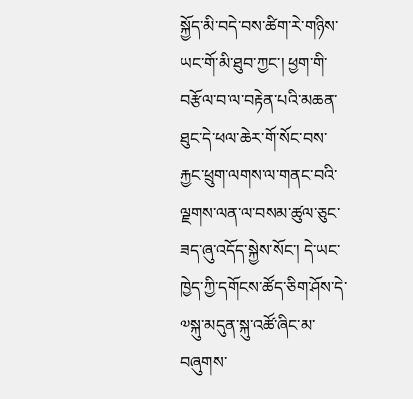སྐྱོད་མི་བདེ་བས་ཚིག་རེ་གཉིས་ཡང་གོ་མི་ཐུབ་ཀྱང་། ཕྱག་གི་བརྩོལ་བ་ལ་བརྟེན་པའི་མཆན་ཐུང་དེ་ཕལ་ཆེར་གོ་སོང་བས་རྐྱང་ཕྲུག་ལགས་ལ་གནང་བའི་ལྗགས་ལན་ལ་བསམ་ཚུལ་ཅུང་ཟད་ཞུ་འདོད་སྐྱེས་སོང་། དེ་ཡང་ཁྱེད་ཀྱི་དགོངས་ཚོད་ཅིག་ཤོས་དེ་༧སྐུ་མདུན་སྐུ་འཚོ་ཞིང་མ་བཞུགས་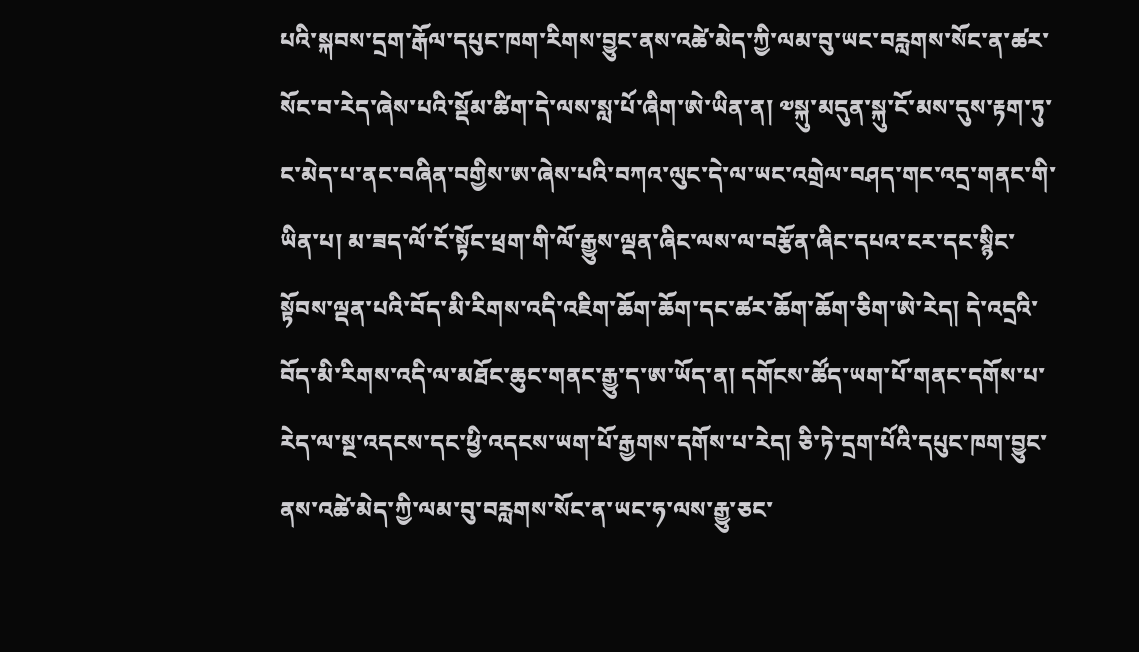པའི་སྐབས་དྲག་རྒོལ་དཔུང་ཁག་རིགས་བྱུང་ནས་འཚེ་མེད་ཀྱི་ལམ་བུ་ཡང་བརླགས་སོང་ན་ཚར་སོང་བ་རེད་ཞེས་པའི་སྡོམ་ཚིག་དེ་ལས་སླ་པོ་ཞིག་ཨེ་ཡིན་ན། ༧སྐུ་མདུན་སྐུ་ངོ་མས་དུས་རྟག་ཏུ་ང་མེད་པ་ནང་བཞིན་བགྱིས་ཨ་ཞེས་པའི་བཀའ་ལུང་དེ་ལ་ཡང་འགྲེལ་བཤད་གང་འདྲ་གནང་གི་ཡིན་པ། མ་ཟད་ལོ་ངོ་སྟོང་ཕྲག་གི་ལོ་རྒྱུས་ལྡན་ཞིང་ལས་ལ་བརྩོན་ཞིང་དཔའ་ངར་དང་སྙིང་སྟོབས་ལྡན་པའི་བོད་མི་རིགས་འདི་འཇིག་ཆོག་ཆོག་དང་ཚར་ཆོག་ཆོག་ཅིག་ཨེ་རེད། དེ་འདྲའི་བོད་མི་རིགས་འདི་ལ་མཐོང་ཆུང་གནང་རྒྱུ་ད་ཨ་ཡོད་ན། དགོངས་ཚོད་ཡག་པོ་གནང་དགོས་པ་རེད་ལ་སྔ་འདངས་དང་ཕྱི་འདངས་ཡག་པོ་རྒྱགས་དགོས་པ་རེད། ཅི་ཏེ་དྲག་པོའི་དཔུང་ཁག་བྱུང་ནས་འཚེ་མེད་ཀྱི་ལམ་བུ་བརླགས་སོང་ན་ཡང་ཧ་ལས་རྒྱུ་ཅང་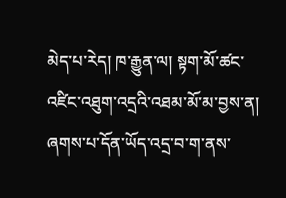མེད་པ་རེད། ཁ་རྒྱུན་ལ། སྟག་མོ་ཚང་འཛིང་འཐུག་འདྲའི་འཐམ་མོ་མ་བྱས་ན། ཞགས་པ་དོན་ཡོད་འདྲ་བ་ག་ནས་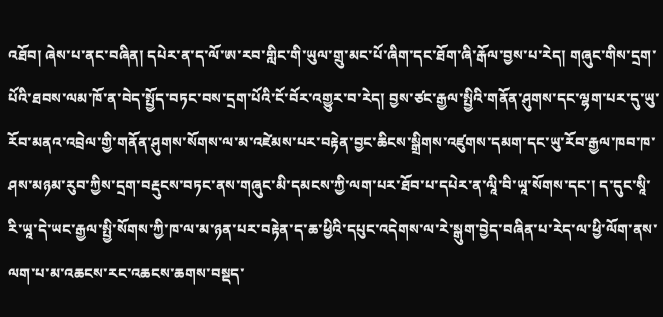འཐོབ། ཞེས་པ་ནང་བཞིན། དཔེར་ན་ད་ལོ་ཨ་རབ་གླིང་གི་ཡུལ་གྲུ་མང་པོ་ཞིག་དང་ཐོག་ཞི་རྒོལ་བྱས་པ་རེད། གཞུང་གིས་དྲག་པོའི་ཐབས་ལམ་ཁོ་ན་བེད་སྤྱོད་བཏང་བས་དྲག་པོའི་ངོ་བོར་འགྱུར་བ་རེད། བྱས་ཙང་རྒྱལ་སྤྱིའི་གནོན་ཤུགས་དང་ལྷག་པར་དུ་ཡུ་རོབ་མནའ་འབྲེལ་གྱི་གནོན་ཤུགས་སོགས་ལ་མ་འཛེམས་པར་བརྟེན་བྱང་ཆིངས་སྒྲིགས་འཛུགས་དམག་དང་ཡུ་རོབ་རྒྱལ་ཁབ་ཁ་ཤས་མཉམ་རུབ་ཀྱིས་དྲག་བརྡུངས་བཏང་ནས་གཞུང་མི་དམངས་ཀྱི་ལག་པར་ཐོབ་པ་དཔེར་ན་ལཱི་བི་ཡཱ་སོགས་དང་། ད་དུང་སཱི་རི་ཡཱ་དེ་ཡང་རྒྱལ་སྤྱི་སོགས་ཀྱི་ཁ་ལ་མ་ཉན་པར་བརྟེན་ད་ཆ་ཕྱིའི་དཔུང་འདེགས་ལ་རེ་སྒུག་བྱེད་བཞིན་པ་རེད་ལ་ཕྱི་ལོག་ནས་ལག་པ་མ་འཆངས་རང་འཆངས་ཆགས་བསྡད་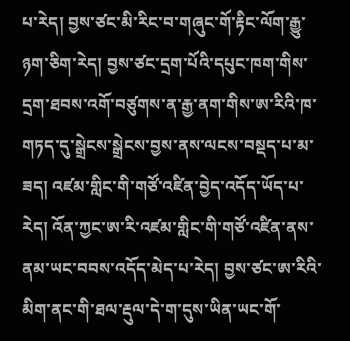པ་རེད། བྱས་ཙང་མི་རིང་བ་གཞུང་གོ་རྟིང་ལོག་རྒྱུ་ཉག་ཅིག་རེད། བྱས་ཙང་དྲག་པོའི་དཔུང་ཁག་གིས་དྲག་ཐབས་འགོ་བཙུགས་ན་རྒྱ་ནག་གིས་ཨ་རིའི་ཁ་གཏད་དུ་སྒྲེངས་སྒྲེངས་བྱས་ནས་ལངས་བསྡད་པ་མ་ཟད། འཛམ་གླིང་གི་གཙོ་འཛིན་བྱེད་འདོད་ཡོད་པ་རེད། འོན་ཀྱང་ཨ་རི་འཛམ་གླིང་གི་གཙོ་འཛིན་ནས་ནམ་ཡང་བབས་འདོད་མེད་པ་རེད། བྱས་ཙང་ཨ་རིའི་མིག་ནང་གི་ཐལ་རྡུལ་དེ་ག་དུས་ཡིན་ཡང་གོ་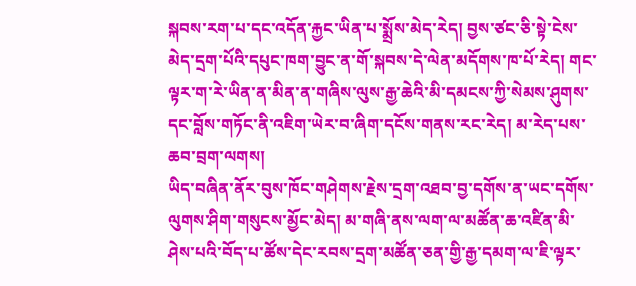སྐབས་རག་པ་དང་འདོན་རྐྱང་ཡིན་པ་སྨྲོས་མེད་རེད། བྱས་ཙང་ཅི་སྟེ་ངེས་མེད་དྲག་པོའི་དཔུང་ཁག་བྱུང་ན་གོ་སྐབས་དེ་ལེན་མདོགས་ཁ་པོ་རེད། གང་ལྟར་ག་རེ་ཡིན་ན་མིན་ན་གཞིས་ལུས་རྒྱ་ཆེའི་མི་དམངས་ཀྱི་སེམས་ཤུགས་དང་བློས་གཏོང་ནི་འཇིག་ཡེར་བ་ཞིག་དངོས་གནས་རང་རེད། མ་རེད་པས་ཆབ་བྲག་ལགས།
ཡིད་བཞིན་ནོར་བུས་ཁོང་གཤེགས་རྗེས་དྲག་འཐབ་བྱ་དགོས་ན་ཡང་དགོས་ལུགས་ཤིག་གསུངས་མྱོང་མེད། མ་གཞི་ནས་ལག་ལ་མཚོན་ཆ་འཛིན་མི་ཤེས་པའི་བོད་པ་ཚོས་དེང་རབས་དྲག་མཚོན་ཅན་གྱི་རྒྱ་དམག་ལ་ཇི་ལྟར་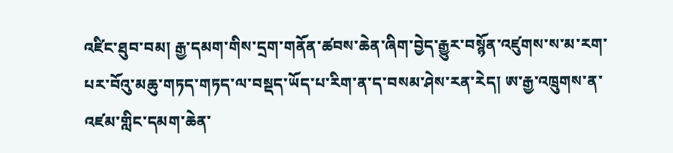འཛིང་ཐུབ་བམ། རྒྱ་དམག་གིས་དྲག་གནོན་ཚབས་ཆེན་ཞིག་བྱེད་རྒྱུར་བསྙོན་འཛུགས་ས་མ་རག་པར་བོའུ་མཆུ་གཏད་གཏད་ལ་བསྡད་ཡོད་པ་རིག་ན་ད་བསམ་ཤེས་རན་རེད། ཨ་རྒྱ་འཁྲུགས་ན་འཛམ་གླིང་དམག་ཆེན་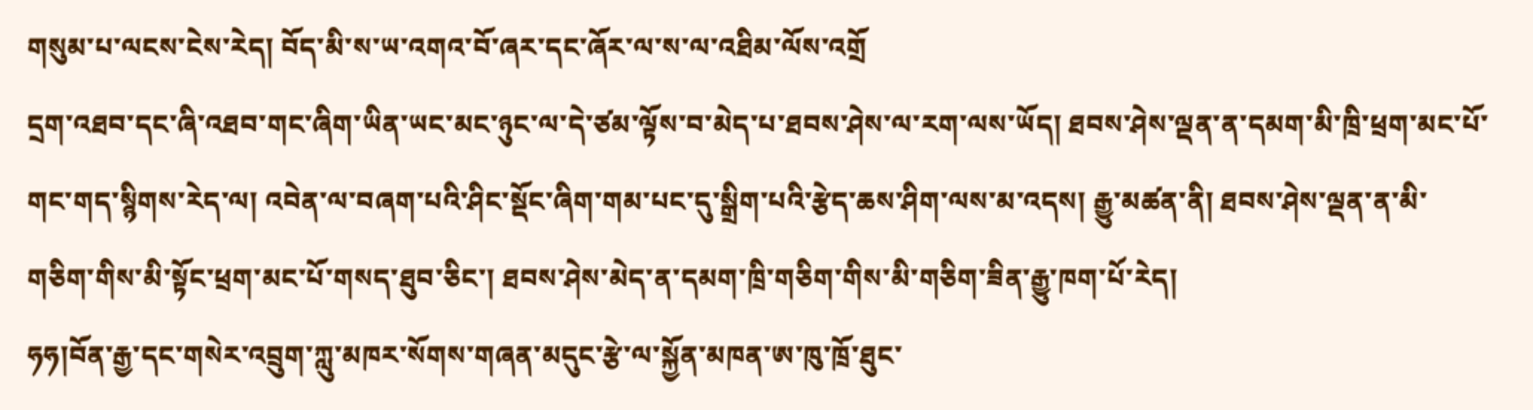གསུམ་པ་ལངས་ངེས་རེད། བོད་མི་ས་ཡ་འགའ་བོ་ཞར་དང་ཞོར་ལ་ས་ལ་འཐིམ་ལོས་འགྲོ
དྲག་འཐབ་དང་ཞི་འཐབ་གང་ཞིག་ཡིན་ཡང་མང་ཉུང་ལ་དེ་ཙམ་ལྟོས་བ་མེད་པ་ཐབས་ཤེས་ལ་རག་ལས་ཡོད། ཐབས་ཤེས་ལྡན་ན་དམག་མི་ཁྲི་ཕྲག་མང་པོ་གང་གད་སྙིགས་རེད་ལ། འབེན་ལ་བཞག་པའི་ཤིང་སྡོང་ཞིག་གམ་པང་དུ་སྒྲིག་པའི་རྩེད་ཆས་ཤིག་ལས་མ་འདས། རྒྱུ་མཚན་ནི། ཐབས་ཤེས་ལྡན་ན་མི་གཅིག་གིས་མི་སྟོང་ཕྲག་མང་པོ་གསད་ཐུབ་ཅིང་། ཐབས་ཤེས་མེད་ན་དམག་ཁྲི་གཅིག་གིས་མི་གཅིག་ཟིན་རྒྱུ་ཁག་པོ་རེད།
ཧཧ།བོན་རྒྱ་དང་གསེར་འབྲུག་ཀླུ་མཁར་སོགས་གཞན་མདུང་རྩེ་ལ་སྐྱོན་མཁན་ཨ་ཁུ་ཁྲོ་ཐུང་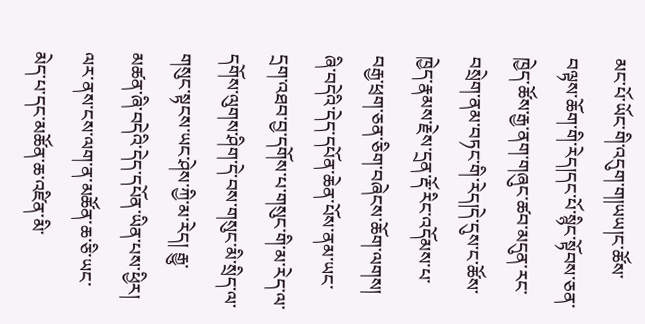མང་པོ་ཡོང་གི་འདུག་ག།ཡཡ།ང་ཚོས་བལྟས་ཆོག་གི་རེད།དང་པོ་སྙིང་སྟོབས་ཅན་ཁྱེད་ཚོས་རྒྱ་ནག་གཞུང་ཚབ་མདུན་རང་བསྲེག་ནམ་བཏང་གི་རེད།དེ་དུས་ང་ཚོས་ཁྱེད་རྣམས་རྗེས་དྲན་རྡོ་རིང་འདོམས་པ་བརྒྱ་ཕྲག་ཅན་ཅིག་བཞེངས་ཆོག་ལགས།
ཞི་བདེའི་དེད་དཔོན་ཆེན་པོས་ནམ་ཡང་དྲག་འཐབ་བྱ་དགོས་པ་གསུང་གི་མ་རེད་ལ་དགོས་ལུགས་ཤིག་དེ་བས་གསུང་མི་སྲིད་ལ་གསུང་སྟངས་ཡང་ཤེས་ཀྱི་མ་རེད། རྒྱུ་མཚན་ཞི་བདེའི་དེད་དཔོན་ཡིན་པས་ཕྱིར། ལར་ནས་ངས་ལག་ན་མཚོན་ཆ་ཅི་ཡང་མེད་པ་དང་མཚོན་ཆ་འཛིན་མི་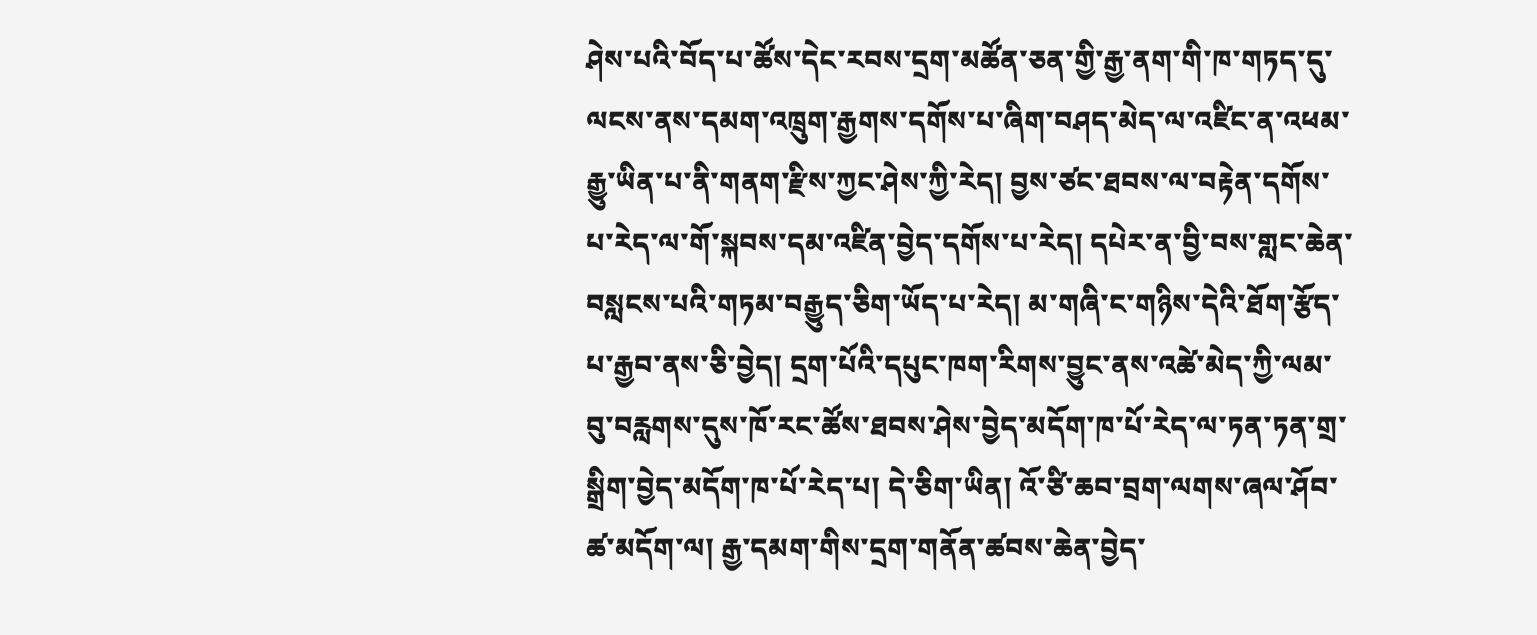ཤེས་པའི་བོད་པ་ཚོས་དེང་རབས་དྲག་མཚོན་ཅན་གྱི་རྒྱ་ནག་གི་ཁ་གཏད་དུ་ལངས་ནས་དམག་འཁྲུག་རྒྱགས་དགོས་པ་ཞིག་བཤད་མེད་ལ་འཛིང་ན་འཕམ་རྒྱུ་ཡིན་པ་ནི་གནག་རྫིས་ཀྱང་ཤེས་ཀྱི་རེད། བྱས་ཙང་ཐབས་ལ་བརྟེན་དགོས་པ་རེད་ལ་གོ་སྐབས་དམ་འཛིན་བྱེད་དགོས་པ་རེད། དཔེར་ན་བྱི་བས་གླང་ཆེན་བསླངས་པའི་གཏམ་བརྒྱུད་ཅིག་ཡོད་པ་རེད། མ་གཞི་ང་གཉིས་དེའི་ཐོག་རྩོད་པ་རྒྱབ་ནས་ཅི་བྱེད། དྲག་པོའི་དཔུང་ཁག་རིགས་བྱུང་ནས་འཚེ་མེད་ཀྱི་ལམ་བུ་བརླགས་དུས་ཁོ་རང་ཚོས་ཐབས་ཤེས་བྱེད་མདོག་ཁ་པོ་རེད་ལ་ཏན་ཏན་གྲ་སྒྲིག་བྱེད་མདོག་ཁ་པོ་རེད་པ། དེ་ཅིག་ཡིན། འོ་ཙི་ཆབ་བྲག་ལགས་ཞལ་ཤོབ་ཚ་མདོག་ལ། རྒྱ་དམག་གིས་དྲག་གནོན་ཚབས་ཆེན་བྱེད་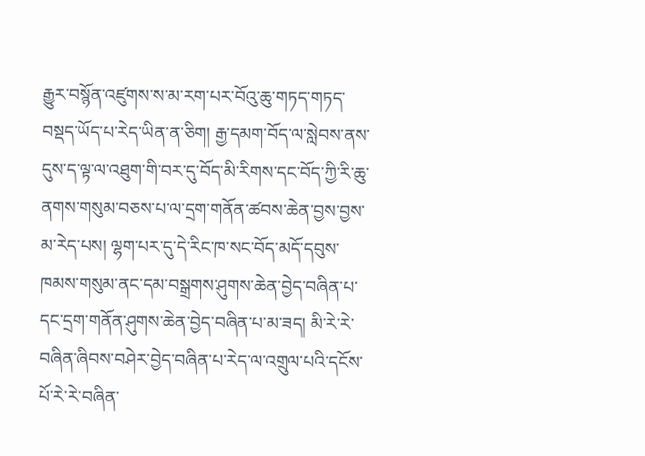རྒྱུར་བསྙོན་འཛུགས་ས་མ་རག་པར་བོའུ་ཆུ་གཏད་གཏད་བསྡད་ཡོད་པ་རེད་ཡིན་ན་ཅིག། རྒྱ་དམག་བོད་ལ་སླེབས་ནས་དུས་ད་ལྟ་ལ་འཐུག་གི་བར་དུ་བོད་མི་རིགས་དང་བོད་ཀྱི་རི་ཆུ་ནགས་གསུམ་བཅས་པ་ལ་དྲག་གནོན་ཚབས་ཆེན་བྱས་བྱས་མ་རེད་པས། ལྷག་པར་དུ་དེ་རིང་ཁ་སང་བོད་མདོ་དབུས་ཁམས་གསུམ་ནང་དམ་བསྒྲགས་ཤུགས་ཆེན་བྱེད་བཞིན་པ་དང་དྲག་གནོན་ཤུགས་ཆེན་བྱེད་བཞིན་པ་མ་ཟད། མི་རེ་རེ་བཞིན་ཞིབས་བཤེར་བྱེད་བཞིན་པ་རེད་ལ་འགྲུལ་པའི་དངོས་པོ་རེ་རེ་བཞིན་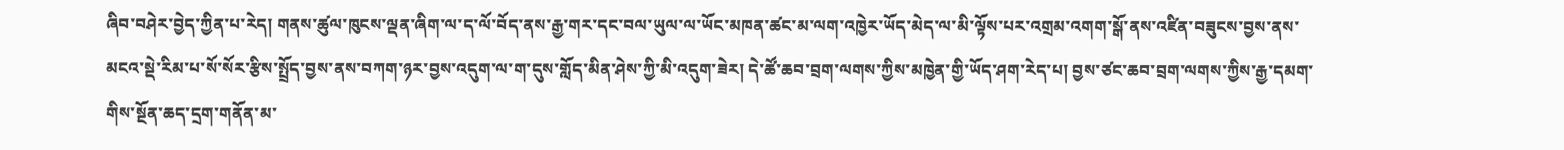ཞིབ་བཤེར་བྱེད་ཀྱིན་པ་རེད། གནས་ཚུལ་ཁུངས་ལྡན་ཞིག་ལ་ད་ལོ་བོད་ནས་རྒྱ་གར་དང་བལ་ཡུལ་ལ་ཡོང་མཁན་ཚང་མ་ལག་འཁྱེར་ཡོད་མེད་ལ་མི་ལྟོས་པར་འགྲམ་འགག་སྒོ་ནས་འཛིན་བཟུངས་བྱས་ནས་མངའ་སྡེ་རིམ་པ་སོ་སོར་རྩིས་སྤྲོད་བྱས་ནས་བཀག་ཉར་བྱས་འདུག་ལ་ག་དུས་གློད་མིན་ཤེས་ཀྱི་མི་འདུག་ཟེར། དེ་ཚོ་ཆབ་བྲག་ལགས་ཀྱིས་མཁྱེན་གྱི་ཡོད་ཤག་རེད་པ། བྱས་ཙང་ཆབ་བྲག་ལགས་ཀྱིས་རྒྱ་དམག་གིས་སྔོན་ཆད་དྲག་གནོན་མ་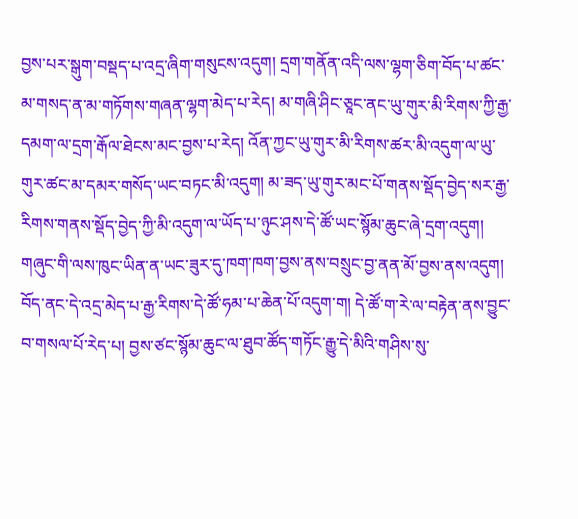བྱས་པར་སྒུག་བསྡད་པ་འདྲ་ཞིག་གསུངས་འདུག། དྲག་གནོན་འདི་ལས་ལྷག་ཅིག་བོད་པ་ཚང་མ་གསད་ན་མ་གཏོགས་གཞན་ལྷག་མེད་པ་རེད། མ་གཞི་ཤིང་ཅཱང་ནང་ཡུ་གུར་མི་རིགས་ཀྱི་རྒྱ་དམག་ལ་དྲག་རྒོལ་ཐེངས་མང་བྱས་པ་རེད། འོན་ཀྱང་ཡུ་གུར་མི་རིགས་ཚར་མི་འདུག་ལ་ཡུ་གུར་ཚང་མ་དམར་གསོད་ཡང་བཏང་མི་འདུག། མ་ཟད་ཡུ་གུར་མང་པོ་གནས་སྡོད་བྱེད་སར་རྒྱ་རིགས་གནས་སྡོད་བྱེད་ཀྱི་མི་འདུག་ལ་ཡོད་པ་ཉུང་ཤས་དེ་ཚོ་ཡང་སྙོམ་ཆུང་ཞེ་དྲག་འདུག། གཞུང་གི་ལས་ཁུང་ཡིན་ན་ཡང་ཟུར་དུ་ཁག་ཁག་བྱས་ནས་བསྲུང་བྱ་ནན་མོ་བྱས་ནས་འདུག། བོད་ནང་དེ་འདྲ་མེད་པ་རྒྱ་རིགས་དེ་ཚོ་ཧམ་པ་ཆེན་པོ་འདུག་ག། དེ་ཚོ་ག་རེ་ལ་བརྟེན་ནས་བྱུང་བ་གསལ་པོ་རེད་པ། བྱས་ཙང་སྙོམ་ཆུང་ལ་ཐུབ་ཚོད་གཏོང་རྒྱུ་དེ་མིའི་གཤིས་སུ་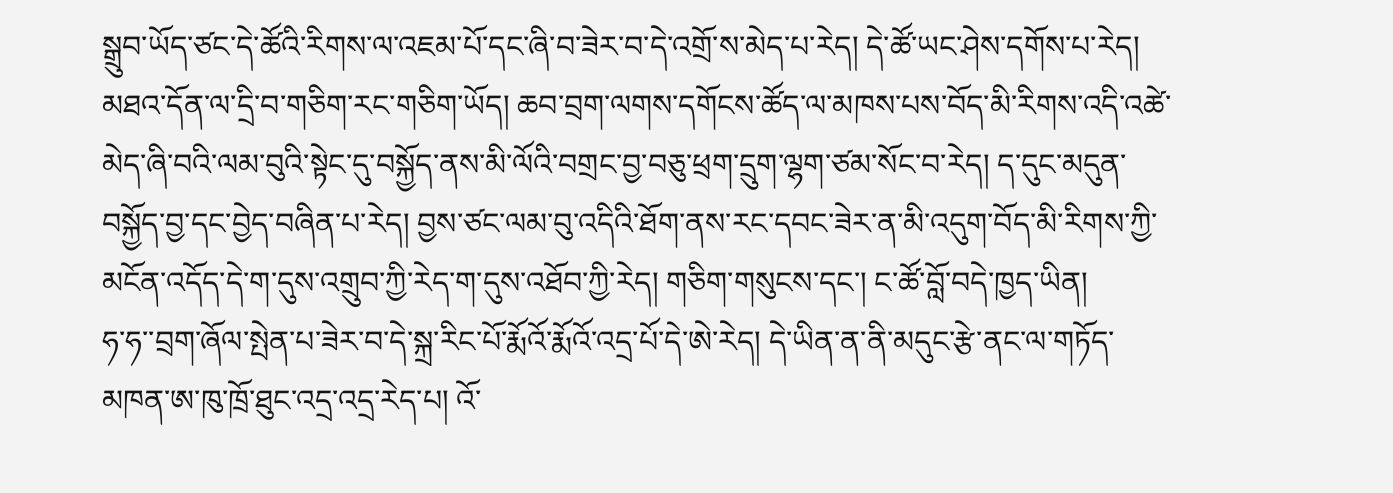སྒྲུབ་ཡོད་ཙང་དེ་ཚོའི་རིགས་ལ་འཇམ་པོ་དང་ཞི་བ་ཟེར་བ་དེ་འགྲོ་ས་མེད་པ་རེད། དེ་ཚོ་ཡང་ཤེས་དགོས་པ་རེད། མཐའ་དོན་ལ་དྲི་བ་གཅིག་རང་གཅིག་ཡོད། ཆབ་བྲག་ལགས་དགོངས་ཚོད་ལ་མཁས་པས་བོད་མི་རིགས་འདི་འཚེ་མེད་ཞི་བའི་ལམ་བུའི་སྟེང་དུ་བསྐྱོད་ནས་མི་ལོའི་བགྲང་བྱ་བཅུ་ཕྲག་དྲུག་ལྷག་ཙམ་སོང་བ་རེད། ད་དུང་མདུན་བསྐྱོད་བྱ་དང་བྱེད་བཞིན་པ་རེད། བྱས་ཙང་ལམ་བུ་འདིའི་ཐོག་ནས་རང་དབང་ཟེར་ན་མི་འདུག་བོད་མི་རིགས་ཀྱི་མངོན་འདོད་དེ་ག་དུས་འགྲུབ་ཀྱི་རེད་ག་དུས་འཐོབ་ཀྱི་རེད། གཅིག་གསུངས་དང་། ང་ཚོ་བློ་བདེ་ཁྱད་ཡིན།
ཧ་ཧ་་བྲག་ཞོལ་སྤེན་པ་ཟེར་བ་དེ་སྐྲ་རིང་པོ་རྨོའོ་རྨོའོ་འདྲ་པོ་དེ་ཨེ་རེད། དེ་ཡིན་ན་ནི་མདུང་རྩེ་ནང་ལ་གཏོད་མཁན་ཨ་ཁུ་ཁྲོ་ཐུང་འདྲ་འདྲ་རེད་པ། འོ་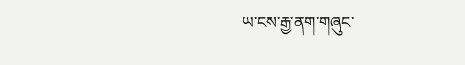ཡ་ངས་རྒྱ་ནག་གཞུང་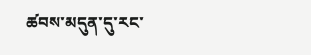ཚབས་མདུན་དུ་རང་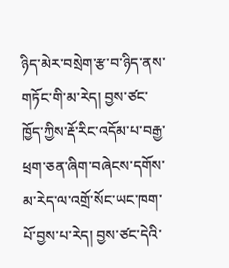ཉིད་མེར་བསྲེག་རྩ་བ་ཉིད་ནས་གཏོང་གི་མ་རེད། བྱས་ཙང་ཁྱོད་ཀྱིས་རྡོ་རིང་འདོམ་པ་བརྒྱ་ཕྲག་ཅན་ཞིག་བཞེངས་དགོས་མ་རེད་ལ་འགྲོ་སོང་ཡང་ཁག་པོ་བྱས་པ་རེད། བྱས་ཙང་དེའི་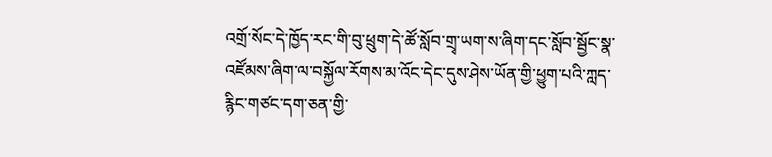འགྲོ་སོང་དེ་ཁྱོད་རང་གི་བུ་ཕྲུག་དེ་ཚོ་སློབ་གྲྭ་ཡག་ས་ཞིག་དང་སློབ་སྦྱོང་སྣ་འཛོམས་ཞིག་ལ་བསྐྱོལ་རོགས་མ་འོང་དེང་དུས་ཤེས་ཡོན་གྱི་ཕྱུག་པའི་ཀླད་རྙིང་གཙང་དག་ཅན་གྱི་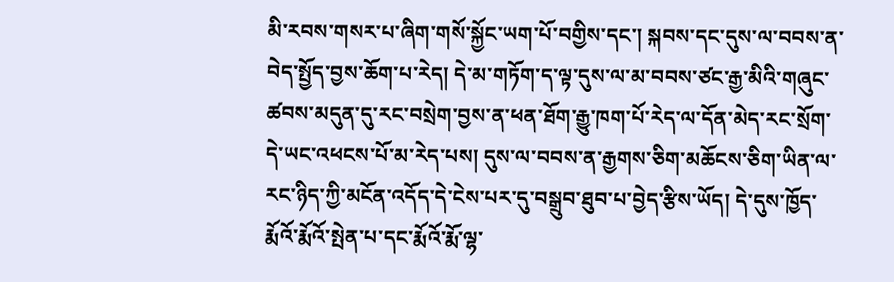མི་རབས་གསར་པ་ཞིག་གསོ་སྐྱོང་ཡག་པོ་བགྱིས་དང་། སྐབས་དང་དུས་ལ་བབས་ན་བེད་སྤྱོད་བྱས་ཆོག་པ་རེད། དེ་མ་གཏོག་ད་ལྟ་དུས་ལ་མ་བབས་ཙང་རྒྱ་མིའི་གཞུང་ཚབས་མདུན་དུ་རང་བསྲེག་བྱས་ན་ཕན་ཐོག་རྒྱུ་ཁག་པོ་རེད་ལ་དོན་མེད་རང་སྲོག་དེ་ཡང་འཕངས་པོ་མ་རེད་པས། དུས་ལ་བབས་ན་རྒྱགས་ཅིག་མཆོངས་ཅིག་ཡིན་ལ་རང་ཉིད་ཀྱི་མངོན་འདོད་དེ་ངེས་པར་དུ་བསྒྲུབ་ཐུབ་པ་བྱེད་རྩིས་ཡོད། དེ་དུས་ཁྱོད་རྨོའོ་རྨོའོ་སྤེན་པ་དང་རྨོའོ་རྨོ་ལྷ་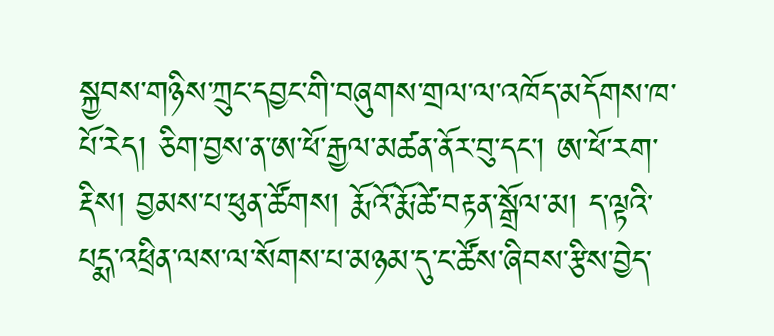སྐྱབས་གཉིས་ཀྲུང་དབྱང་གི་བཞུགས་གྲལ་ལ་འཁོད་མདོགས་ཁ་པོ་རེད། ཅིག་བྱས་ན་ཨ་ཕོ་རྒྱལ་མཚན་ནོར་བུ་དང་། ཨ་ཕོ་རག་རྡིས། བྱམས་པ་ཕུན་ཚོགས། རྨོའོ་རྨོ་ཚེ་བརྟན་སྒྲོལ་མ། ད་ལྟའི་པདྨ་འཕྲིན་ལས་ལ་སོགས་པ་མཉམ་དུ་ང་ཚོས་ཞིབས་རྩིས་བྱེད་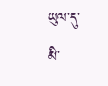ཡུལ་དུ་མི་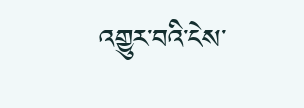འགྱུར་བའི་ངེས་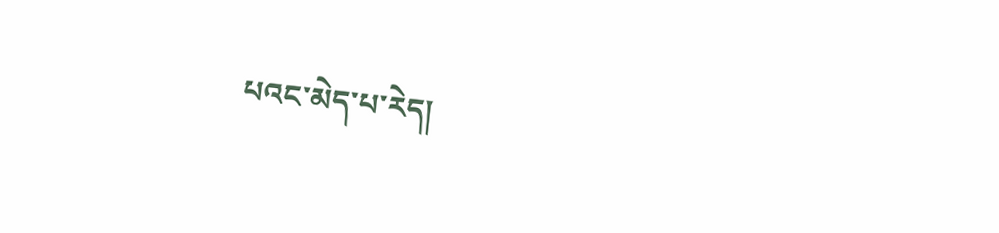པའང་མེད་པ་རེད།